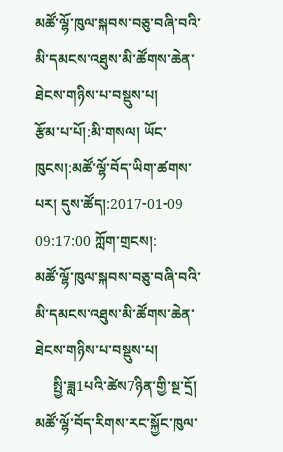མཚོ་ལྷོ་ཁུལ་སྐབས་བཅུ་བཞི་བའི་མི་དམངས་འཐུས་མི་ཚོགས་ཆེན་ཐེངས་གཉིས་པ་བསྡུས་པ།
རྩོམ་པ་པོ།:མི་གསལ། ཡོང་ཁུངས།:མཚོ་ལྷོ་བོད་ཡིག་ཚགས་པར། དུས་ཚོད།:2017-01-09 09:17:00 ཀློག་གྲངས།:
མཚོ་ལྷོ་ཁུལ་སྐབས་བཅུ་བཞི་བའི་མི་དམངས་འཐུས་མི་ཚོགས་ཆེན་ཐེངས་གཉིས་པ་བསྡུས་པ།
     སྤྱི་ཟླ1པའི་ཚེས7ཉིན་གྱི་སྔ་དྲོ།  མཚོ་ལྷོ་བོད་རིགས་རང་སྐྱོང་ཁུལ་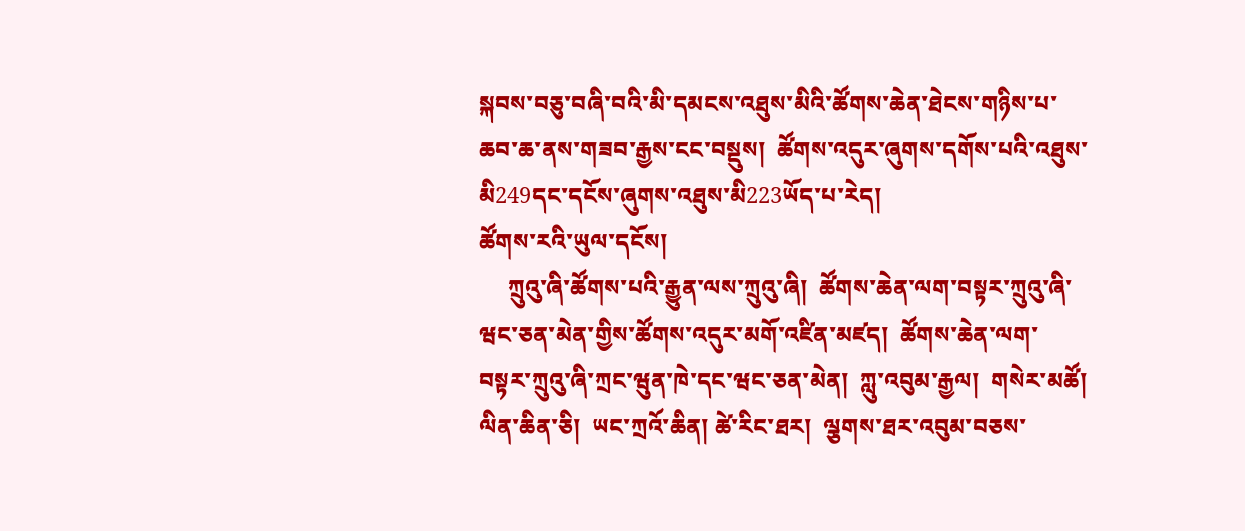སྐབས་བཅུ་བཞི་བའི་མི་དམངས་འཐུས་མིའི་ཚོགས་ཆེན་ཐེངས་གཉིས་པ་ཆབ་ཆ་ནས་གཟབ་རྒྱས་ངང་བསྡུས།  ཚོགས་འདུར་ཞུགས་དགོས་པའི་འཐུས་མི249དང་དངོས་ཞུགས་འཐུས་མི223ཡོད་པ་རེད།
ཚོགས་རའི་ཡུལ་དངོས།
     ཀྲུའུ་ཞི་ཚོགས་པའི་རྒྱུན་ལས་ཀྲུའུ་ཞི།  ཚོགས་ཆེན་ལག་བསྟར་ཀྲུའུ་ཞི་ཝང་ཅན་མེན་གྱིས་ཚོགས་འདུར་མགོ་འཛིན་མཛད།  ཚོགས་ཆེན་ལག་བསྟར་ཀྲུའུ་ཞི་ཀྲང་ཝུན་ཁེ་དང་ཝང་ཅན་མེན།  ཀླུ་འབུམ་རྒྱལ།  གསེར་མཚོ།  ལིན་ཆིན་ཅི།  ཡང་ཀྲའོ་ཆིན། ཚེ་རིང་ཐར།  ལྕགས་ཐར་འབུམ་བཅས་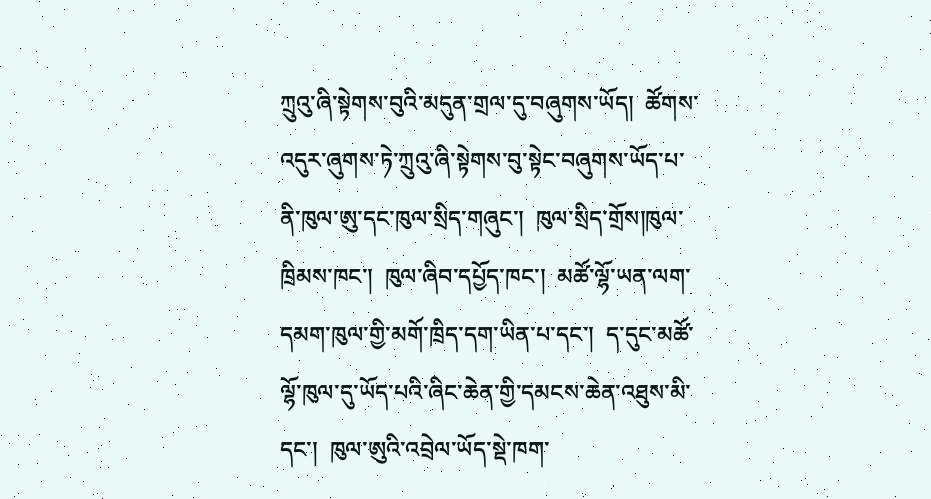ཀྲུའུ་ཞི་སྟེགས་བུའི་མདུན་གྲལ་དུ་བཞུགས་ཡོད།  ཚོགས་འདུར་ཞུགས་ཏེ་ཀྲུའུ་ཞི་སྟེགས་བུ་སྟེང་བཞུགས་ཡོད་པ་ནི་ཁུལ་ཨུ་དང་ཁུལ་སྲིད་གཞུང་།  ཁུལ་སྲིད་གྲོས།ཁུལ་ཁྲིམས་ཁང་།  ཁུལ་ཞིབ་དཔྱོད་ཁང་།  མཚོ་ལྷོ་ཡན་ལག་དམག་ཁུལ་གྱི་མགོ་ཁྲིད་དག་ཡིན་པ་དང་།  ད་དུང་མཚོ་ལྷོ་ཁུལ་དུ་ཡོད་པའི་ཞིང་ཆེན་གྱི་དམངས་ཆེན་འཐུས་མི་དང་།  ཁུལ་ཨུའི་འབྲེལ་ཡོད་སྡེ་ཁག་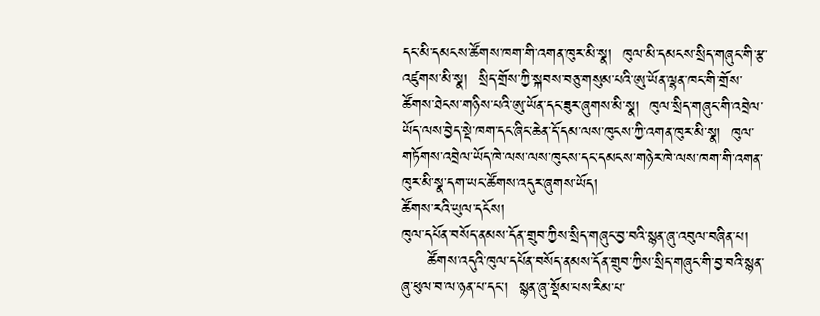དང་མི་དམངས་ཚོགས་ཁག་གི་འགན་ཁུར་མི་སྣ།  ཁུལ་མི་དམངས་སྲིད་གཞུང་གི་རྩ་འཛུགས་མི་སྣ།  སྲིད་གྲོས་ཀྱི་སྐབས་བཅུ་གསུམ་པའི་ཨུ་ཡོན་ལྷན་ཁང་གི་གྲོས་ཚོགས་ཐེངས་གཉིས་པའི་ཨུ་ཡོན་དང་ཟུར་ཞུགས་མི་སྣ།  ཁུལ་སྲིད་གཞུང་གི་འབྲེལ་ཡོད་ལས་བྱེད་སྡེ་ཁག་དང་ཞིང་ཆེན་དོ་དམ་ལས་ཁུངས་ཀྱི་འགན་ཁུར་མི་སྣ།  ཁུལ་གཏོགས་འབྲེལ་ཡོད་ཁེ་ལས་ལས་ཁུངས་དང་དམངས་གཉེར་ཁེ་ལས་ཁག་གི་འགན་ཁུར་མི་སྣ་དག་ཡང་ཚོགས་འདུར་ཞུགས་ཡོད།
ཚོགས་རའི་ཡུལ་དངོས།
ཁུལ་དཔོན་བསོད་ནམས་དོན་གྲུབ་ཀྱིས་སྲིད་གཞུང་བྱ་བའི་སྙན་ཞུ་འབུལ་བཞིན་པ།
     ཚོགས་འདུའི་ཁུལ་དཔོན་བསོད་ནམས་དོན་གྲུབ་ཀྱིས་སྲིད་གཞུང་གི་བྱ་བའི་སྙན་ཞུ་ཕུལ་བ་ལ་ཉན་པ་དང་།  སྙན་ཞུ་སྡོམ་པས་རིམ་པ་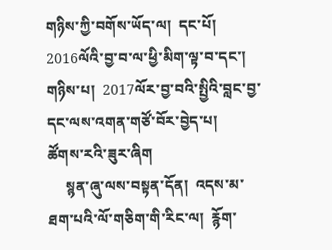གཉིས་ཀྱི་བགོས་ཡོད་ལ།  དང་པོ།  2016ལོའི་བྱ་བ་ལ་ཕྱི་མིག་ལྟ་བ་དང་།  གཉིས་པ།  2017ལོར་བྱ་བའི་སྤྱིའི་བླང་བྱ་དང་ལས་འགན་གཙོ་བོར་བྱེད་པ།
ཚོགས་རའི་ཟུར་ཞིག
     སྙན་ཞུ་ལས་བསྟན་དོན།  འདས་མ་ཐག་པའི་ལོ་གཅིག་གི་རིང་ལ།  རྙོག་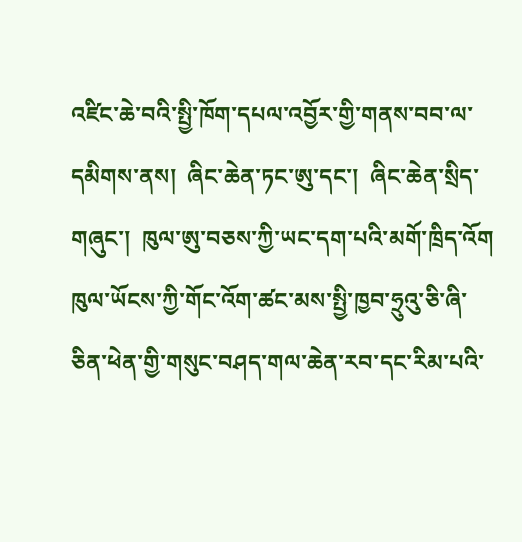འཛིང་ཆེ་བའི་སྤྱི་ཁོག་དཔལ་འབྱོར་གྱི་གནས་བབ་ལ་དམིགས་ནས།  ཞིང་ཆེན་ཏང་ཨུ་དང་།  ཞིང་ཆེན་སྲིད་གཞུང་།  ཁུལ་ཨུ་བཅས་ཀྱི་ཡང་དག་པའི་མགོ་ཁྲིད་འོག  ཁུལ་ཡོངས་ཀྱི་གོང་འོག་ཚང་མས་སྤྱི་ཁྱབ་ཧྲུའུ་ཅི་ཞི་ཅིན་ཕེན་གྱི་གསུང་བཤད་གལ་ཆེན་རབ་དང་རིམ་པའི་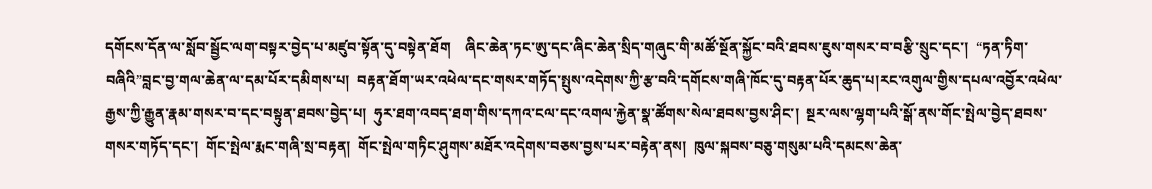དགོངས་དོན་ལ་སློབ་སྦྱོང་ལག་བསྟར་བྱེད་པ་མཛུབ་སྟོན་དུ་བསྟེན་ཐོག    ཞིང་ཆེན་ཏང་ཨུ་དང་ཞིང་ཆེན་སྲིད་གཞུང་གི་མཚོ་སྔོན་སྐྱོང་བའི་ཐབས་ཇུས་གསར་བ་བརྩི་སྲུང་དང་།  “ཏན་ཏིག་བཞིའི”བླང་བྱ་གལ་ཆེན་ལ་དམ་པོར་དམིགས་པ།  བརྟན་ཐོག་ཡར་འཕེལ་དང་གསར་གཏོད་སྤུས་འདེགས་ཀྱི་རྩ་བའི་དགོངས་གཞི་ཁོང་དུ་བརྟན་པོར་ཆུད་པ།རང་འགུལ་གྱིས་དཔལ་འབྱོར་འཕེལ་རྒྱས་ཀྱི་རྒྱུན་རྣམ་གསར་བ་དང་བསྟུན་ཐབས་བྱེད་པ།  ཧུར་ཐག་འབད་ཐག་གིས་དཀའ་ངལ་དང་འགལ་རྐྱེན་སྣ་ཚོགས་སེལ་ཐབས་བྱས་ཤིང་།  སྔར་ལས་ལྷག་པའི་སྒོ་ནས་གོང་སྤེལ་བྱེད་ཐབས་གསར་གཏོད་དང་།  གོང་སྤེལ་རྨང་གཞི་སྲ་བརྟན།  གོང་སྤེལ་གཏིང་ཤུགས་མཐོར་འདེགས་བཅས་བྱས་པར་བརྟེན་ནས།  ཁུལ་སྐབས་བཅུ་གསུམ་པའི་དམངས་ཆེན་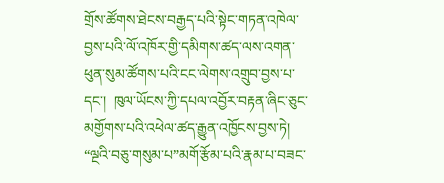གྲོས་ཚོགས་ཐེངས་བརྒྱད་པའི་སྟེང་གཏན་འཁེལ་བྱས་པའི་ལོ་འཁོར་གྱི་དམིགས་ཚད་ལས་འགན་ཕུན་སུམ་ཚོགས་པའི་ངང་ལེགས་འགྲུབ་བྱས་པ་དང་།  ཁུལ་ཡོངས་ཀྱི་དཔལ་འབྱོར་བརྟན་ཞིང་ཅུང་མགྱོགས་པའི་འཕེལ་ཚད་རྒྱུན་འཁྱོངས་བྱས་ཏེ།  “ལྔའི་བཅུ་གསུམ་པ”མགོ་རྩོམ་པའི་རྣམ་པ་བཟང་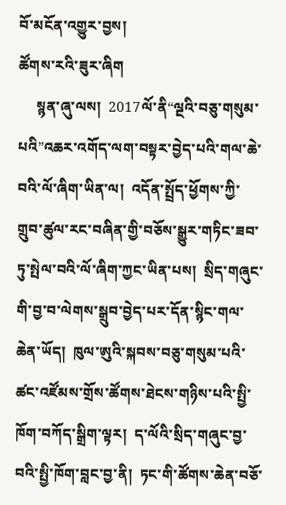བོ་མངོན་འགྱུར་བྱས།
ཚོགས་རའི་ཟུར་ཞིག
     སྙན་ཞུ་ལས།  2017ལོ་ནི“ལྔའི་བཅུ་གསུམ་པའི”འཆར་འགོད་ལག་བསྟར་བྱེད་པའི་གལ་ཆེ་བའི་ལོ་ཞིག་ཡིན་ལ།  འདོན་སྤྲོད་ཕྱོགས་ཀྱི་གྲུབ་ཚུལ་རང་བཞིན་གྱི་བཅོས་སྒྱུར་གཏིང་ཟབ་ཏུ་སྤེལ་བའི་ལོ་ཞིག་ཀྱང་ཡིན་པས།  སྲིད་གཞུང་གི་བྱ་བ་ལེགས་སྒྲུབ་བྱེད་པར་དོན་སྙིང་གལ་ཆེན་ཡོད།  ཁུལ་ཨུའི་སྐབས་བཅུ་གསུམ་པའི་ཚང་འཛོམས་གྲོས་ཚོགས་ཐེངས་གཉིས་པའི་སྤྱི་ཁོག་བཀོད་སྒྲིག་ལྟར།  ད་ལོའི་སྲིད་གཞུང་བྱ་བའི་སྤྱི་ཁོག་བླང་བྱ་ནི།  ཏང་གི་ཚོགས་ཆེན་བཅོ་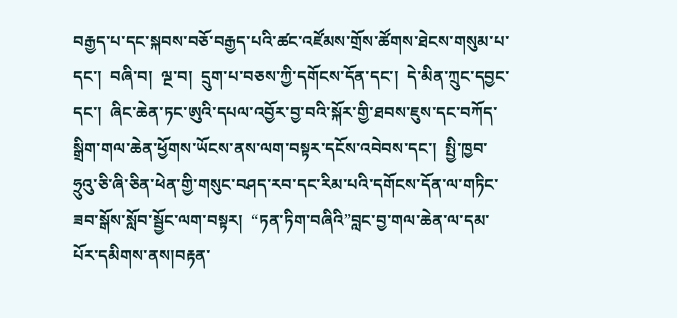བརྒྱད་པ་དང་སྐབས་བཅོ་བརྒྱད་པའི་ཚང་འཛོམས་གྲོས་ཚོགས་ཐེངས་གསུམ་པ་དང་།  བཞི་བ།  ལྔ་བ།  དྲུག་པ་བཅས་ཀྱི་དགོངས་དོན་དང་།  དེ་མིན་ཀྲུང་དབྱང་དང་།  ཞིང་ཆེན་ཏང་ཨུའི་དཔལ་འབྱོར་བྱ་བའི་སྐོར་གྱི་ཐབས་ཇུས་དང་བཀོད་སྒྲིག་གལ་ཆེན་ཕྱོགས་ཡོངས་ནས་ལག་བསྟར་དངོས་འབེབས་དང་།  སྤྱི་ཁྱབ་ཧྲུའུ་ཅི་ཞི་ཅིན་ཕེན་གྱི་གསུང་བཤད་རབ་དང་རིམ་པའི་དགོངས་དོན་ལ་གཏིང་ཟབ་སྒོས་སློབ་སྦྱོང་ལག་བསྟར།  “ཏན་ཏིག་བཞིའི”བླང་བྱ་གལ་ཆེན་ལ་དམ་པོར་དམིགས་ནས།བརྟན་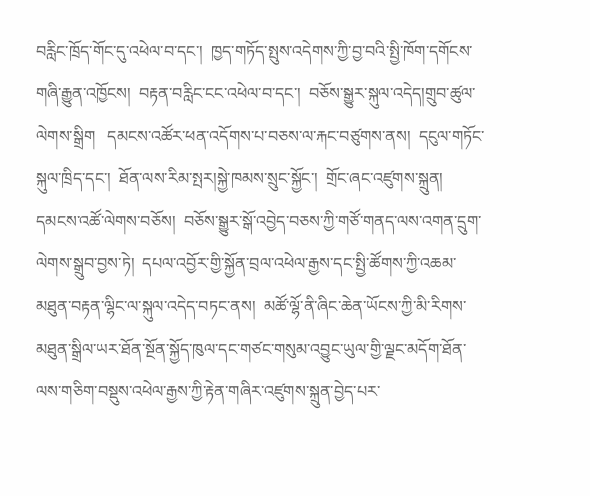བརླིང་ཁྲོད་གོང་དུ་འཕེལ་བ་དང་།  ཁྱད་གཏོད་སྤུས་འདེགས་ཀྱི་བྱ་བའི་སྤྱི་ཁོག་དགོངས་གཞི་རྒྱུན་འཁྱོངས།  བརྟན་བརླིང་ངང་འཕེལ་བ་དང་།  བཅོས་སྒྱུར་སྐུལ་འདེད།གྲུབ་ཚུལ་ལེགས་སྒྲིག   དམངས་འཚོར་ཕན་འདོགས་པ་བཅས་ལ་རྐང་བཙུགས་ནས།  དངུལ་གཏོང་སྐུལ་ཁྲིད་དང་།  ཐོན་ལས་རིམ་སྤར།སྐྱེ་ཁམས་སྲུང་སྐྱོང་།  གྲོང་ཞང་འཛུགས་སྐྲུན།  དམངས་འཚོ་ལེགས་བཅོས།  བཅོས་སྒྱུར་སྒོ་འབྱེད་བཅས་ཀྱི་གཙོ་གནད་ལས་འགན་དྲུག་ལེགས་སྒྲུབ་བྱས་ཏེ།  དཔལ་འབྱོར་གྱི་སྐྱོན་བྲལ་འཕེལ་རྒྱས་དང་སྤྱི་ཚོགས་ཀྱི་འཆམ་མཐུན་བརྟན་ལྷིང་ལ་སྐུལ་འདེད་བཏང་ནས།  མཚོ་ལྷོ་ནི་ཞིང་ཆེན་ཡོངས་ཀྱི་མི་རིགས་མཐུན་སྒྲིལ་ཡར་ཐོན་སྔོན་སྐྱོད་ཁུལ་དང་གཙང་གསུམ་འབྱུང་ཡུལ་གྱི་ལྗང་མདོག་ཐོན་ལས་གཅིག་བསྡུས་འཕེལ་རྒྱས་ཀྱི་རྟེན་གཞིར་འཛུགས་སྐྲུན་བྱེད་པར་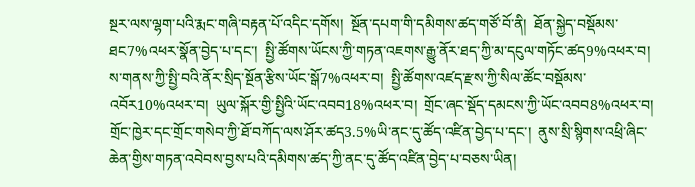སྔར་ལས་ལྷག་པའི་རྨང་གཞི་བརྟན་པོ་འདིང་དགོས།  སྔོན་དཔག་གི་དམིགས་ཚད་གཙོ་བོ་ནི།  ཐོན་སྐྱེད་བསྡོམས་ཐང7%འཕར་སྣོན་བྱེད་པ་དང་།  སྤྱི་ཚོགས་ཡོངས་ཀྱི་གཏན་འཇགས་རྒྱུ་ནོར་ཐད་ཀྱི་མ་དངུལ་གཏོང་ཚད9%འཕར་བ།  ས་གནས་ཀྱི་སྤྱི་བའི་ནོར་སྲིད་སྔོན་རྩིས་ཡོང་སྒོ7%འཕར་བ།  སྤྱི་ཚོགས་འཛད་རྫས་ཀྱི་སིལ་ཚོང་བསྡོམས་འབོར10%འཕར་བ།  ཡུལ་སྐོར་གྱི་སྤྱིའི་ཡོང་འབབ18%འཕར་བ།  གྲོང་ཞང་སྡོད་དམངས་ཀྱི་ཡོང་འབབ8%འཕར་བ།  གྲོང་ཁྱེར་དང་གྲོང་གསེབ་ཀྱི་ཐོ་བཀོད་ལས་ཤོར་ཚད3.5%ཡི་ནང་དུ་ཚོད་འཛིན་བྱེད་པ་དང་།  ནུས་སྲི་སྙིགས་འཕྲི་ཞིང་ཆེན་གྱིས་གཏན་འབེབས་བྱས་པའི་དམིགས་ཚད་ཀྱི་ནང་དུ་ཚོད་འཛིན་བྱེད་པ་བཅས་ཡིན།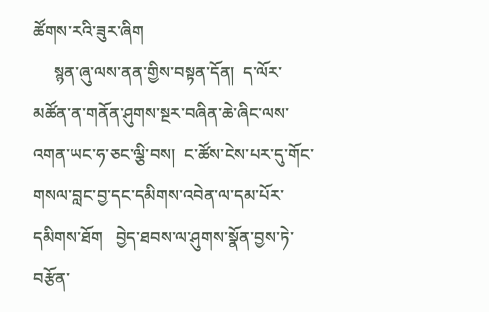ཚོགས་རའི་ཟུར་ཞིག
     སྙན་ཞུ་ལས་ནན་གྱིས་བསྟན་དོན།  ད་ལོར་མཚོན་ན་གནོན་ཤུགས་སྔར་བཞིན་ཆེ་ཞིང་ལས་འགན་ཡང་ཧ་ཅང་ལྕི་བས།  ང་ཚོས་ངེས་པར་དུ་གོང་གསལ་བླང་བྱ་དང་དམིགས་འབེན་ལ་དམ་པོར་དམིགས་ཐོག   བྱེད་ཐབས་ལ་ཤུགས་སྣོན་བྱས་ཏེ་བརྩོན་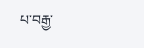པ་བརྒྱ་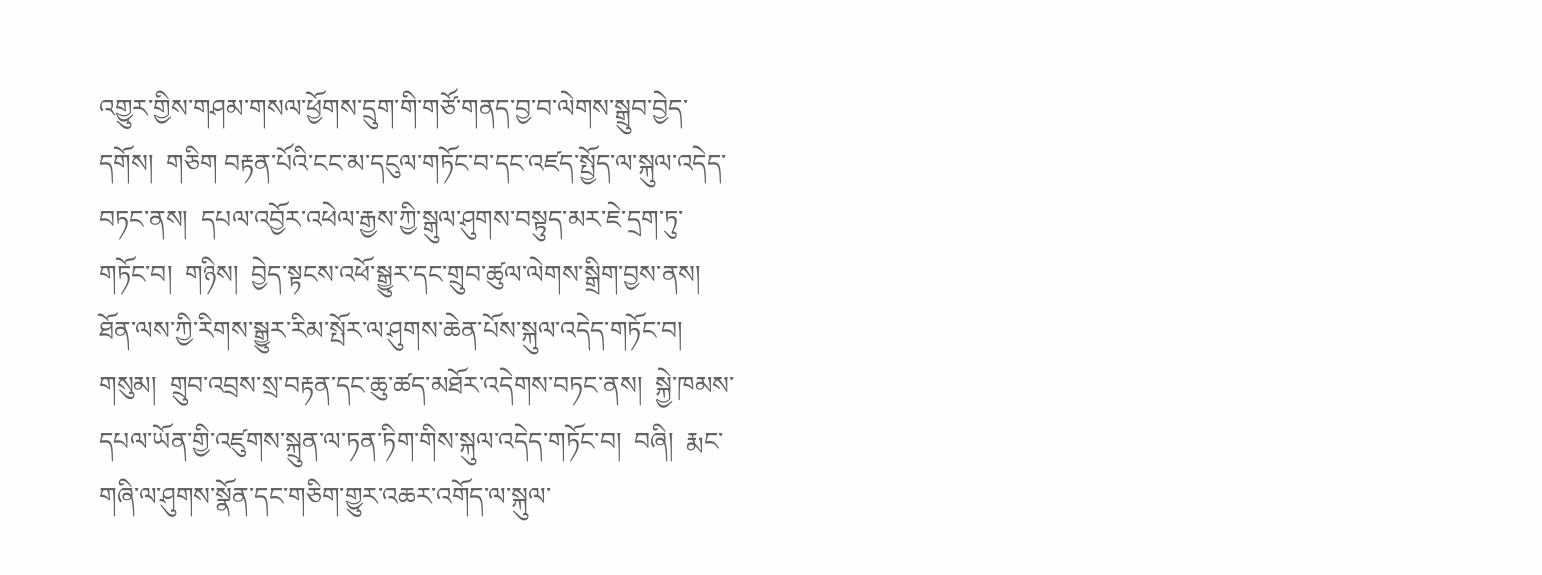འགྱུར་གྱིས་གཤམ་གསལ་ཕྱོགས་དྲུག་གི་གཙོ་གནད་བྱ་བ་ལེགས་སྒྲུབ་བྱེད་དགོས།  གཅིག བརྟན་པོའི་ངང་མ་དངུལ་གཏོང་བ་དང་འཛད་སྤྱོད་ལ་སྐུལ་འདེད་བཏང་ནས།  དཔལ་འབྱོར་འཕེལ་རྒྱས་ཀྱི་སྒུལ་ཤུགས་བསྟུད་མར་ཇེ་དྲག་ཏུ་གཏོང་བ།  གཉིས།  བྱེད་སྟངས་འཕོ་སྒྱུར་དང་གྲུབ་ཚུལ་ལེགས་སྒྲིག་བྱས་ནས།  ཐོན་ལས་ཀྱི་རིགས་སྒྱུར་རིམ་སྤོར་ལ་ཤུགས་ཆེན་པོས་སྐུལ་འདེད་གཏོང་བ།  གསུམ།  གྲུབ་འབྲས་སྲ་བརྟན་དང་ཆུ་ཚད་མཐོར་འདེགས་བཏང་ནས།  སྐྱེ་ཁམས་དཔལ་ཡོན་གྱི་འཛུགས་སྐྲུན་ལ་ཏན་ཏིག་གིས་སྐུལ་འདེད་གཏོང་བ།  བཞི།  རྨང་གཞི་ལ་ཤུགས་སྣོན་དང་གཅིག་གྱུར་འཆར་འགོད་ལ་སྐུལ་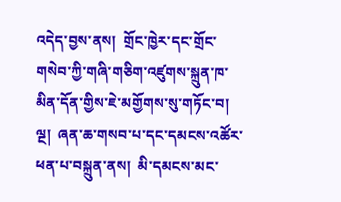འདེད་བྱས་ནས།  གྲོང་ཁྱེར་དང་གྲོང་གསེབ་ཀྱི་གཞི་གཅིག་འཛུགས་སྐྲུན་ཁ་མིན་དོན་གྱིས་ཇེ་མགྱོགས་སུ་གཏོང་བ།  ལྔ།  ཞན་ཆ་གསབ་པ་དང་དམངས་འཚོར་ཕན་པ་བསྐྲུན་ནས།  མི་དམངས་མང་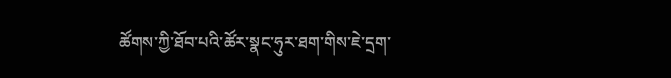ཚོགས་ཀྱི་ཐོབ་པའི་ཚོར་སྣང་ཧུར་ཐག་གིས་ཇེ་དྲག་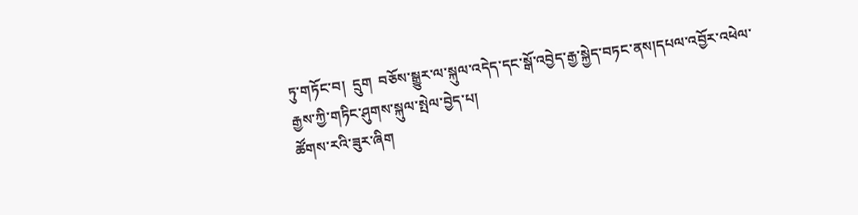ཏུ་གཏོང་བ།  དྲུག  བཅོས་སྒྱུར་ལ་སྐུལ་འདེད་དང་སྒོ་འབྱེད་རྒྱ་སྐྱེད་བཏང་ནས།དཔལ་འབྱོར་འཕེལ་རྒྱས་ཀྱི་གཏིང་ཤུགས་སྐུལ་སྤེལ་བྱེད་པ།
ཚོགས་རའི་ཟུར་ཞིག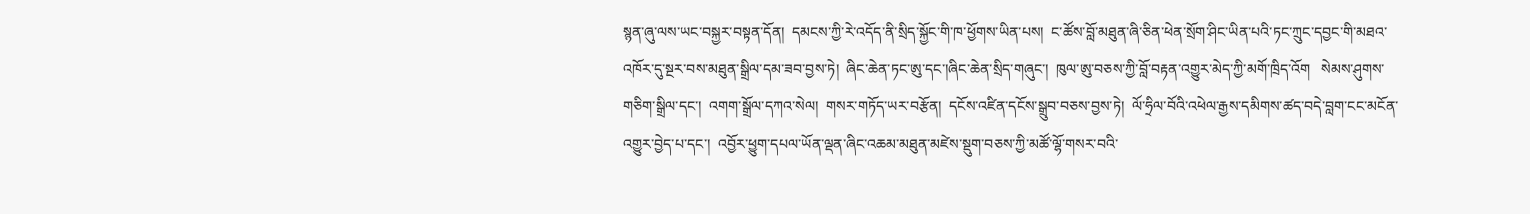སྙན་ཞུ་ལས་ཡང་བསྐྱར་བསྟན་དོན།  དམངས་ཀྱི་རེ་འདོད་ནི་སྲིད་སྐྱོང་གི་ཁ་ཕྱོགས་ཡིན་པས།  ང་ཚོས་བློ་མཐུན་ཞི་ཅིན་ཕེན་སྲོག་ཤིང་ཡིན་པའི་ཏང་ཀྲུང་དབྱང་གི་མཐའ་འཁོར་དུ་སྔར་བས་མཐུན་སྒྲིལ་དམ་ཟབ་བྱས་ཏེ།  ཞིང་ཆེན་ཏང་ཨུ་དང་།ཞིང་ཆེན་སྲིད་གཞུང་།  ཁུལ་ཨུ་བཅས་ཀྱི་བློ་བརྟན་འགྱུར་མེད་ཀྱི་མགོ་ཁྲིད་འོག   སེམས་ཤུགས་གཅིག་སྒྲིལ་དང་།  འགག་སྒྲོལ་དཀའ་སེལ།  གསར་གཏོད་ཡར་བརྩོན།  དངོས་འཛིན་དངོས་སྒྲུབ་བཅས་བྱས་ཏེ།  ལོ་ཧྲིལ་བོའི་འཕེལ་རྒྱས་དམིགས་ཚད་བདེ་བླག་ངང་མངོན་འགྱུར་བྱེད་པ་དང་།  འབྱོར་ཕྱུག་དཔལ་ཡོན་ལྡན་ཞིང་འཆམ་མཐུན་མཛེས་སྡུག་བཅས་ཀྱི་མཚོ་ལྷོ་གསར་བའི་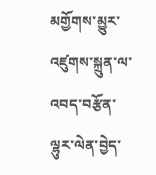མགྱོགས་མྱུར་འཛུགས་སྐྲུན་ལ་འབད་བརྩོན་ལྷུར་ལེན་བྱེད་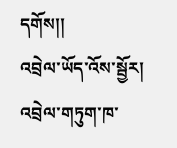དགོས།།
འབྲེལ་ཡོད་འོས་སྦྱོར།
འབྲེལ་གཏུག་ཁ་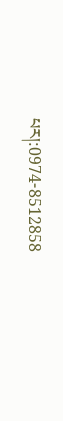པར།:0974-8512858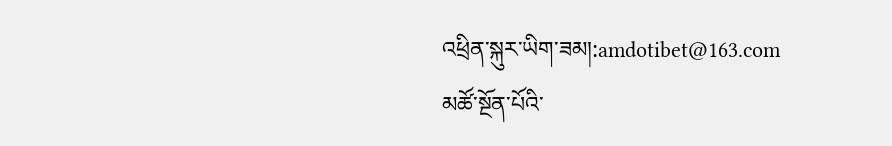འཕྲིན་སྐུར་ཡིག་ཟམ།:amdotibet@163.com
མཚོ་སྔོན་པོའི་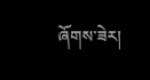ཞོགས་ཟེར།